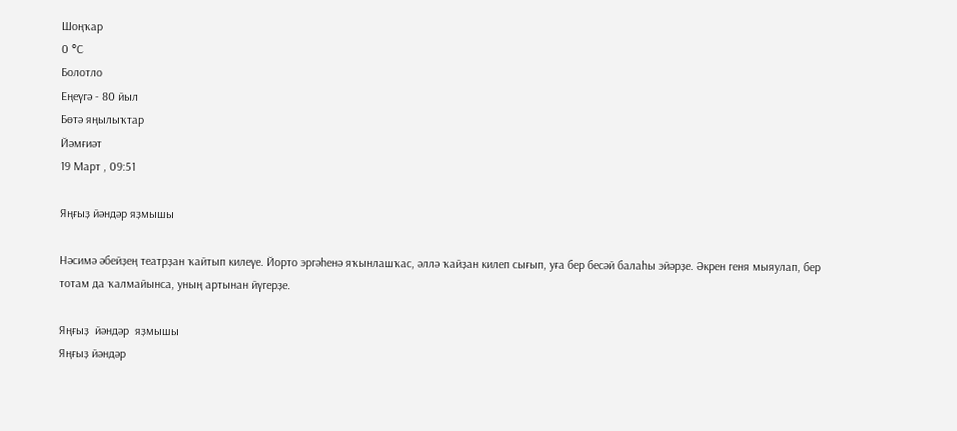Шоңҡар
0 °С
Болотло
Еңеүгә - 80 йыл
Бөтә яңылыҡтар
Йәмғиәт
19 Март , 09:51

Яңғыҙ йәндәр яҙмышы

Нәсимә әбейҙең театрҙан ҡайтып килеүе. Йорто эргәһенә яҡынлашҡас, әллә ҡайҙан килеп сығып, уға бер бесәй балаһы эйәрҙе. Әкрен геня мыяулап, бер тотам да ҡалмайынса, уның артынан йүгерҙе.

Яңғыҙ  йәндәр  яҙмышы
Яңғыҙ йәндәр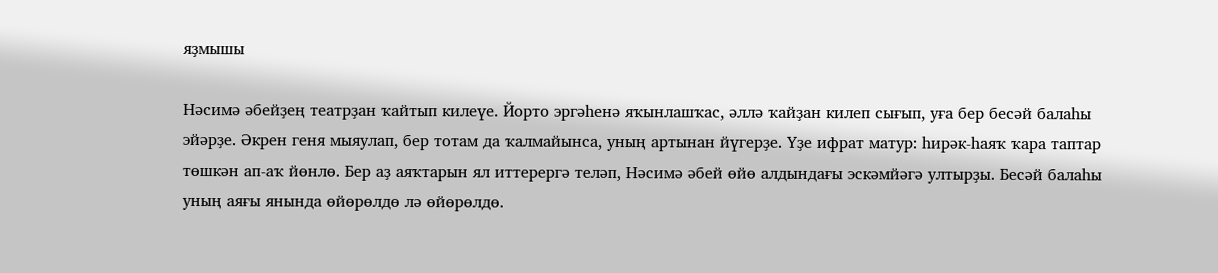яҙмышы

Нәсимә әбейҙең театрҙан ҡайтып килеүе. Йорто эргәһенә яҡынлашҡас, әллә ҡайҙан килеп сығып, уға бер бесәй балаһы эйәрҙе. Әкрен геня мыяулап, бер тотам да ҡалмайынса, уның артынан йүгерҙе. Үҙе ифрат матур: һирәк-һаяҡ ҡара таптар төшкән ап-аҡ йөнлө. Бер аҙ аяҡтарын ял иттерергә теләп, Нәсимә әбей өйө алдындағы эскәмйәгә ултырҙы. Бесәй балаһы уның аяғы янында өйөрөлдө лә өйөрөлдө.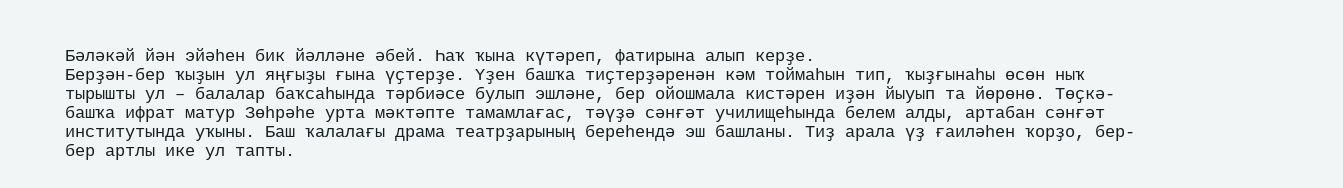Бәләкәй йән эйәһен бик йәлләне әбей. Һаҡ ҡына күтәреп, фатирына алып керҙе.
Берҙән-бер ҡыҙын ул яңғыҙы ғына үҫтерҙе. Үҙен башҡа тиҫтерҙәренән кәм тоймаһын тип, ҡыҙғынаһы өсөн ныҡ тырышты ул – балалар баҡсаһында тәрбиәсе булып эшләне, бер ойошмала кистәрен иҙән йыуып та йөрөнө. Төҫкә-башҡа ифрат матур Зөһрәһе урта мәктәпте тамамлағас, тәүҙә сәнғәт училищеһында белем алды, артабан сәнғәт институтында уҡыны. Баш ҡалалағы драма театрҙарының береһендә эш башланы. Тиҙ арала үҙ ғаиләһен ҡорҙо, бер-бер артлы ике ул тапты.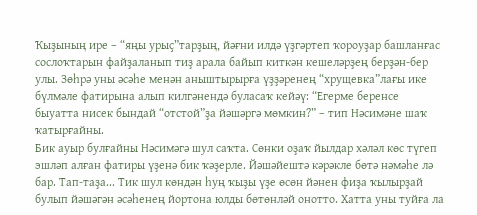Ҡыҙының ире – “яңы урыҫ”тарҙың, йәғни илдә үҙгәртеп ҡороуҙар башланғас сослоҡтарын файҙаланып тиҙ арала байып киткән кешеләрҙең берҙән-бер улы. Зөһрә уны әсәһе менән аныштырырға үҙҙәренең “хрущевка”лағы ике бүлмәле фатирына алып килгәнендә буласаҡ кейәү: “Егерме беренсе быуатта нисек бындай “отстой”ҙа йәшәргә мөмкин?” – тип Нәсимәне шаҡ ҡатырғайны.
Бик ауыр булғайны Нәсимәгә шул саҡта. Сөнки оҙаҡ йылдар хәләл көс түгеп эшләп алған фатиры үҙенә бик ҡәҙерле. Йәшәйештә кәрәкле бөтә нәмәһе лә бар. Тап-таҙа... Тик шул көндән һуң ҡыҙы үҙе өсөн йәнен фиҙа ҡылырҙай булып йәшәгән әсәһенең йортона юлды бөтөнләй онотто. Хатта уны туйға ла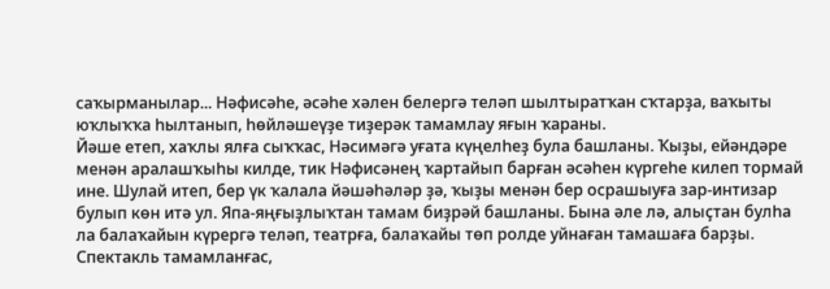саҡырманылар... Нәфисәһе, әсәһе хәлен белергә теләп шылтыратҡан сҡтарҙа, ваҡыты юҡлыҡҡа һылтанып, һөйләшеүҙе тиҙерәк тамамлау яғын ҡараны.
Йәше етеп, хаҡлы ялға сыҡҡас, Нәсимәгә уғата күңелһеҙ була башланы. Ҡыҙы, ейәндәре менән аралашҡыһы килде, тик Нәфисәнең ҡартайып барған әсәһен күргеһе килеп тормай ине. Шулай итеп, бер үк ҡалала йәшәһәләр ҙә, ҡыҙы менән бер осрашыуға зар-интизар булып көн итә ул. Япа-яңғыҙлыҡтан тамам биҙрәй башланы. Бына әле лә, алыҫтан булһа ла балаҡайын күрергә теләп, театрға, балаҡайы төп ролде уйнаған тамашаға барҙы. Спектакль тамамланғас,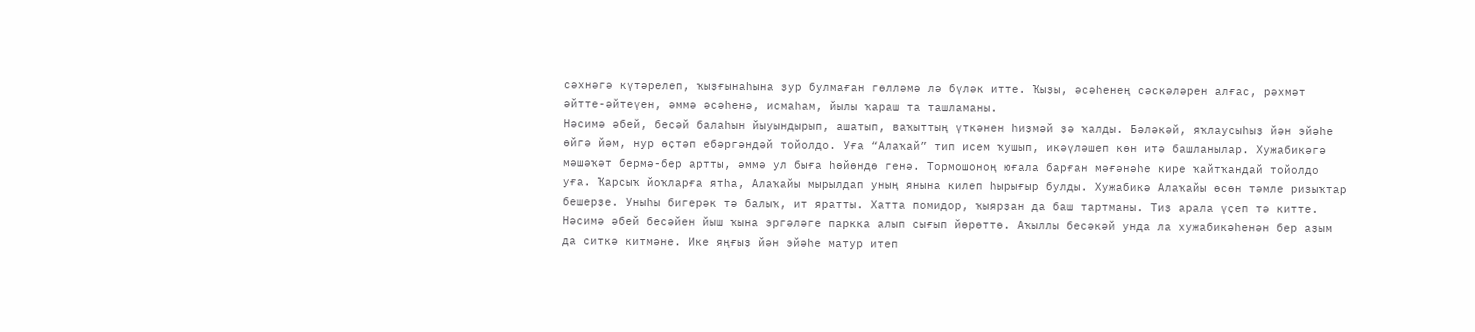сәхнәгә күтәрелеп, ҡыҙғынаһына ҙур булмаған гөлләмә лә бүләк итте. Ҡыҙы, әсәһенең сәскәләрен алғас, рәхмәт әйтте-әйтеүен, әммә әсәһенә, исмаһам, йылы ҡараш та ташламаны.
Нәсимә әбей, бесәй балаһын йыуындырып, ашатып, ваҡыттың үткәнен һиҙмәй ҙә ҡалды. Бәләкәй, яҡлаусыһыҙ йән эйәһе өйгә йәм, нур өҫтәп ебәргәндәй тойолдо. Уға “Алаҡай” тип исем ҡушып, икәүләшеп көн итә башланылар. Хужабикәгә мәшәҡәт бермә-бер артты, әммә ул быға һөйөндө генә. Тормошоноң юғала барған мәғәнәһе кире ҡайтҡандай тойолдо уға. Ҡарсыҡ йоҡларға ятһа, Алаҡайы мырылдап уның янына килеп һырығыр булды. Хужабикә Алаҡайы өсөн тәмле ризыҡтар бешерҙе. Уныһы бигерәк тә балыҡ, ит яратты. Хатта помидор, ҡыярҙан да баш тартманы. Тиҙ арала үҫеп тә китте. Нәсимә әбей бесәйен йыш ҡына эргәләге паркка алып сығып йөрөттө. Аҡыллы бесәкәй унда ла хужабикәһенән бер аҙым да ситкә китмәне. Ике яңғыҙ йән эйәһе матур итеп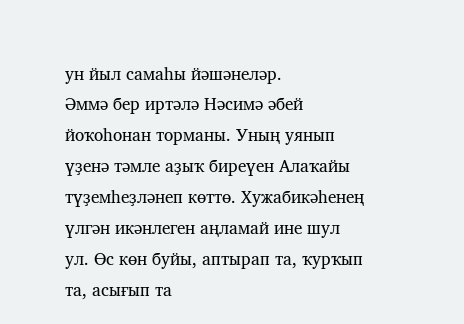ун йыл самаһы йәшәнеләр.
Әммә бер иртәлә Нәсимә әбей йоҡоһонан торманы. Уның уянып үҙенә тәмле аҙыҡ биреүен Алаҡайы түҙемһеҙләнеп көттө. Хужабикәһенең үлгән икәнлеген аңламай ине шул ул. Өс көн буйы, аптырап та, ҡурҡып та, асығып та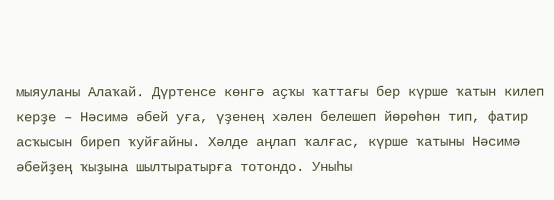мыяуланы Алаҡай. Дүртенсе көнгә аҫҡы ҡаттағы бер күрше ҡатын килеп керҙе – Нәсимә әбей уға, үҙенең хәлен белешеп йөрөһөн тип, фатир асҡысын биреп ҡуйғайны. Хәлде аңлап ҡалғас, күрше ҡатыны Нәсимә әбейҙең ҡыҙына шылтыратырға тотондо. Уныһы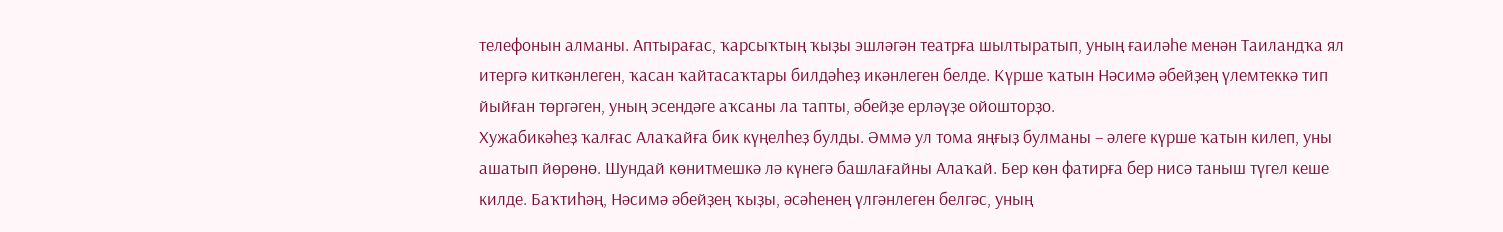телефонын алманы. Аптырағас, ҡарсыҡтың ҡыҙы эшләгән театрға шылтыратып, уның ғаиләһе менән Таиландҡа ял итергә киткәнлеген, ҡасан ҡайтасаҡтары билдәһеҙ икәнлеген белде. Күрше ҡатын Нәсимә әбейҙең үлемтеккә тип йыйған төргәген, уның эсендәге аҡсаны ла тапты, әбейҙе ерләүҙе ойошторҙо.
Хужабикәһеҙ ҡалғас Алаҡайға бик күңелһеҙ булды. Әммә ул тома яңғыҙ булманы – әлеге күрше ҡатын килеп, уны ашатып йөрөнө. Шундай көнитмешкә лә күнегә башлағайны Алаҡай. Бер көн фатирға бер нисә таныш түгел кеше килде. Баҡтиһәң, Нәсимә әбейҙең ҡыҙы, әсәһенең үлгәнлеген белгәс, уның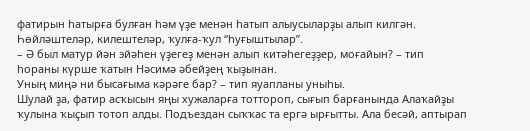фатирын һатырға булған һәм үҙе менән һатып алыусыларҙы алып килгән. Һөйләштеләр, килештеләр, ҡулға-ҡул “һуғыштылар”.
– Ә был матур йән эйәһен үҙегеҙ менән алып китәһегеҙҙер, моғайын? – тип һораны күрше ҡатын Нәсимә әбейҙең ҡыҙынан.
Уның миңә ни бысағыма кәрәге бар? – тип яуапланы уныһы.
Шулай ҙа, фатир асҡысын яңы хужаларға тоттороп, сығып барғанында Алаҡайҙы ҡулына ҡыҫып тотоп алды. Подъездан сыҡҡас та ергә ырғытты. Ала бесәй, аптырап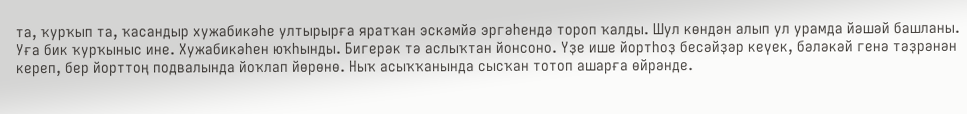та, ҡурҡып та, ҡасандыр хужабикәһе ултырырға яратҡан эскәмйә эргәһендә тороп ҡалды. Шул көндән алып ул урамда йәшәй башланы. Уға бик ҡурҡыныс ине. Хужабикәһен юҡһынды. Бигерәк тә аслыҡтан йонсоно. Үҙе ише йортһоҙ бесәйҙәр кеүек, бәләкәй генә тәҙрәнән кереп, бер йорттоң подвалында йоҡлап йөрөнө. Ныҡ асыҡҡанында сысҡан тотоп ашарға өйрәнде.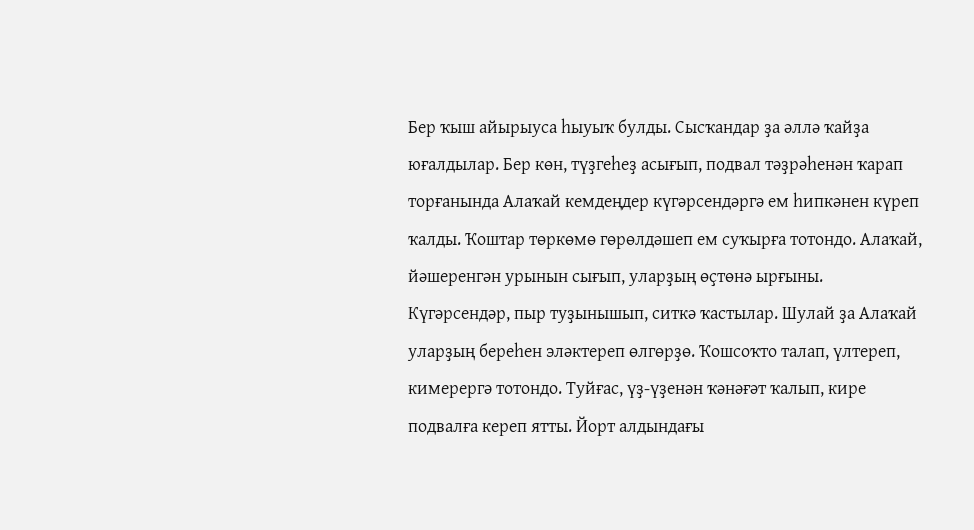Бер ҡыш айырыуса һыуыҡ булды. Сысҡандар ҙа әллә ҡайҙа юғалдылар. Бер көн, түҙгеһеҙ асығып, подвал тәҙрәһенән ҡарап торғанында Алаҡай кемдеңдер күгәрсендәргә ем һипкәнен күреп ҡалды. Ҡоштар төркөмө гөрөлдәшеп ем суҡырға тотондо. Алаҡай, йәшеренгән урынын сығып, уларҙың өҫтөнә ырғыны. Күгәрсендәр, пыр туҙынышып, ситкә ҡастылар. Шулай ҙа Алаҡай уларҙың береһен эләктереп өлгөрҙө. Ҡошсоҡто талап, үлтереп, кимерергә тотондо. Туйғас, үҙ-үҙенән ҡәнәғәт ҡалып, кире подвалға кереп ятты. Йорт алдындағы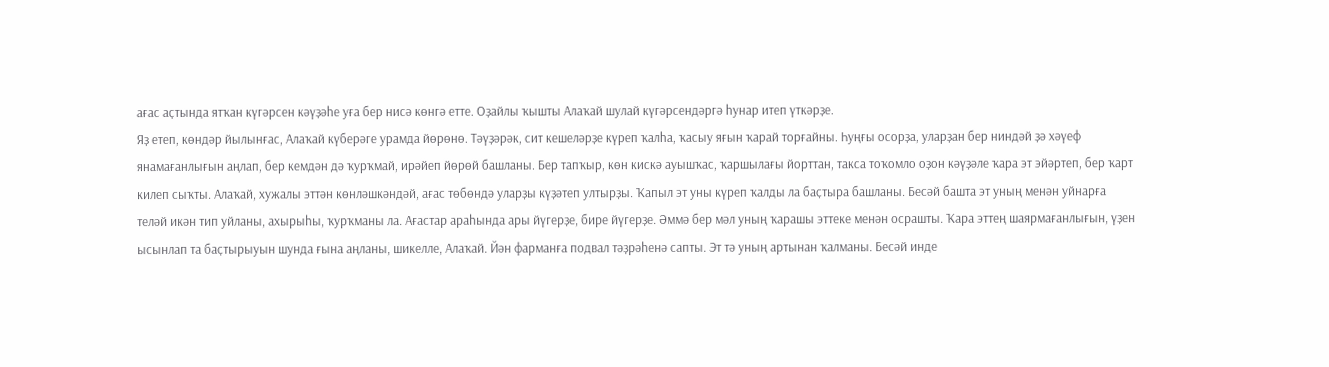ағас аҫтында ятҡан күгәрсен кәүҙәһе уға бер нисә көнгә етте. Оҙайлы ҡышты Алаҡай шулай күгәрсендәргә һунар итеп үткәрҙе.
Яҙ етеп, көндәр йылынғас, Алаҡай күберәге урамда йөрөнө. Тәүҙәрәк, сит кешеләрҙе күреп ҡалһа, ҡасыу яғын ҡарай торғайны. Һуңғы осорҙа, уларҙан бер ниндәй ҙә хәүеф янамағанлығын аңлап, бер кемдән дә ҡурҡмай, ирәйеп йөрөй башланы. Бер тапҡыр, көн кискә ауышҡас, ҡаршылағы йорттан, такса тоҡомло оҙон кәүҙәле ҡара эт эйәртеп, бер ҡарт килеп сыҡты. Алаҡай, хужалы эттән көнләшкәндәй, ағас төбөндә уларҙы күҙәтеп ултырҙы. Ҡапыл эт уны күреп ҡалды ла баҫтыра башланы. Бесәй башта эт уның менән уйнарға теләй икән тип уйланы, ахырыһы, ҡурҡманы ла. Ағастар араһында ары йүгерҙе, бире йүгерҙе. Әммә бер мәл уның ҡарашы эттеке менән осрашты. Ҡара эттең шаярмағанлығын, үҙен ысынлап та баҫтырыуын шунда ғына аңланы, шикелле, Алаҡай. Йән фарманға подвал тәҙрәһенә сапты. Эт тә уның артынан ҡалманы. Бесәй инде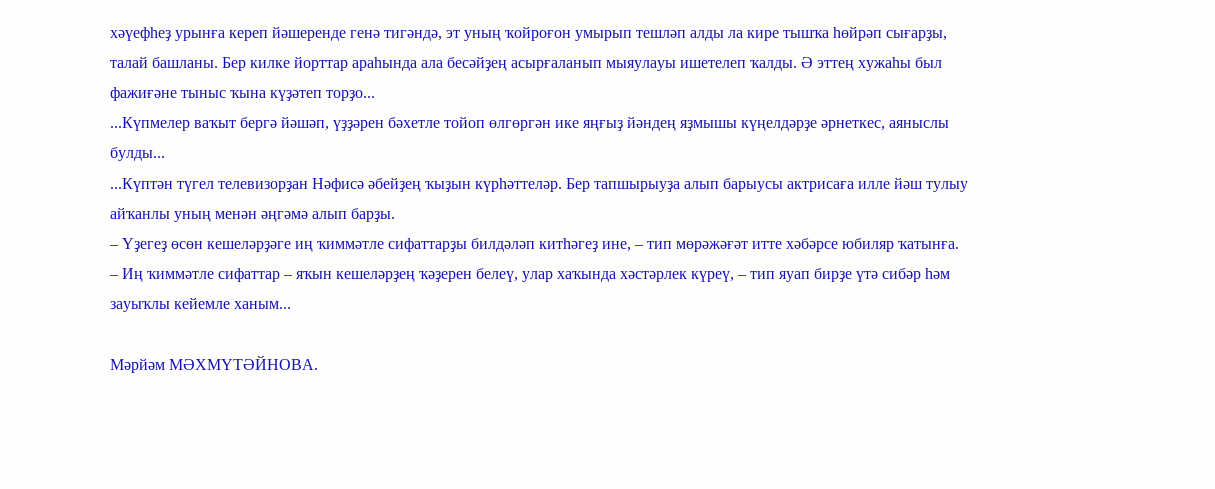хәүефһеҙ урынға кереп йәшеренде генә тигәндә, эт уның ҡойроғон умырып тешләп алды ла кире тышҡа һөйрәп сығарҙы, талай башланы. Бер килке йорттар араһында ала бесәйҙең асырғаланып мыяулауы ишетелеп ҡалды. Ә эттең хужаһы был фажиғәне тыныс ҡына күҙәтеп торҙо...
...Күпмелер ваҡыт бергә йәшәп, үҙҙәрен бәхетле тойоп өлгөргән ике яңғыҙ йәндең яҙмышы күңелдәрҙе әрнеткес, аяныслы булды...
...Күптән түгел телевизорҙан Нәфисә әбейҙең ҡыҙын күрһәттеләр. Бер тапшырыуҙа алып барыусы актрисаға илле йәш тулыу айҡанлы уның менән әңгәмә алып барҙы.
– Үҙегеҙ өсөн кешеләрҙәге иң ҡиммәтле сифаттарҙы билдәләп китһәгеҙ ине, – тип мөрәжәғәт итте хәбәрсе юбиляр ҡатынға.
– Иң ҡиммәтле сифаттар – яҡын кешеләрҙең ҡәҙерен белеү, улар хаҡында хәстәрлек күреү, – тип яуап бирҙе үтә сибәр һәм зауыҡлы кейемле ханым...

Мәрйәм МӘХМҮТӘЙНОВА.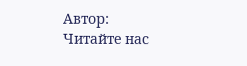Автор:
Читайте нас